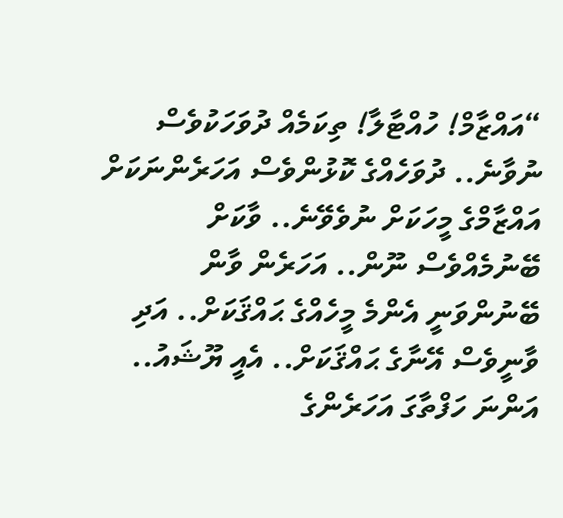“އައްޒާމް! ހުއްޓާލާ! ތިކަމެއް ދުވަހަކުވެސް ނުވާނެ.. ދުވަހެއްގެ ކޮޅުންވެސް އަހަރެންނަކަށް އައްޒާމްގެ މީހަކަށް ނުވެވޭނެ.. ވާކަށް ބޭނުމެއްވެސް ނޫން.. އަހަރެން ވާން ބޭނުންވަނީ އެންމެ މީހެއްގެ ޙައްޤަކަށް.. އަދި ވާނީވެސް އޭނާގެ ޙައްޤަކަށް.. އެއީ ޔޫޝައު.. އަންނަ ހަފްތާގަ އަހަރެންގެ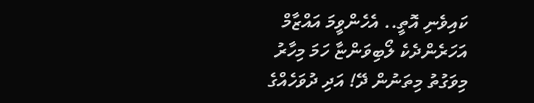ކައިވެނި އޮތީ.. އެހެންވީމަ އައްޒާމް އަހަރެންދެކެ ލޯބިވަންޏާ ހަމަ މިހާރު މިވަގުތު މިތަނުން ދޭ! އަދި ދުވަހެއްގެ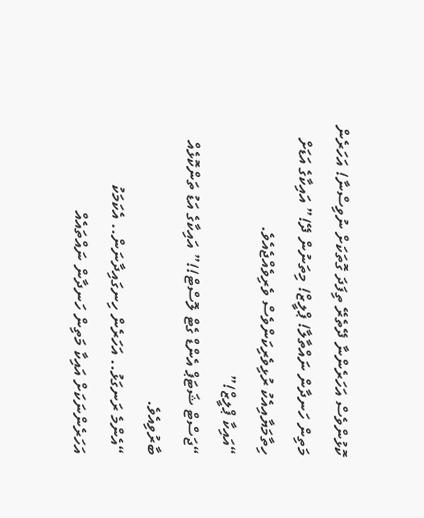ކޮޅުންވެސް އަހަރެންނާ ދޭތެރޭ ތިފަދަ ގޮތަކަށް ނުވިސްނާ! އަހަރެން މަތިން ހަނދާން ނައްތާލާ! ޕްލީޒް! މިތަނުން ދޭ!” އައިކާގެ އަޑަށް ހިތާމަޔާއިއެކު ރުޅިވެރިކަންވެސް ވެރިވެއްޖެއެވެ.
“އައިކާ ޕްލީޒް!”
“ޖަސްޓް ޝަޓަޕް އެންޑް ގެޓް ލޮސްޓް!!” އައިކާގެ އަޑު ތަންކޮޅެއް ބާރުވިއެވެ.
“އެންމެ ރަނގަޅު.. އަހަރެން ހިނގައިދާނަން.. އެކަމަކު އަހަރެންނަކަށް އައިކާ މަތިން ހަނދާން ނައްތައެއް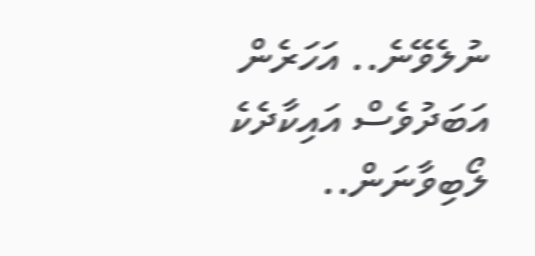ނުލެވޭނެ.. އަހަރެން އަބަދުވެސް އައިކާދެކެ ލޯބިވާނަން..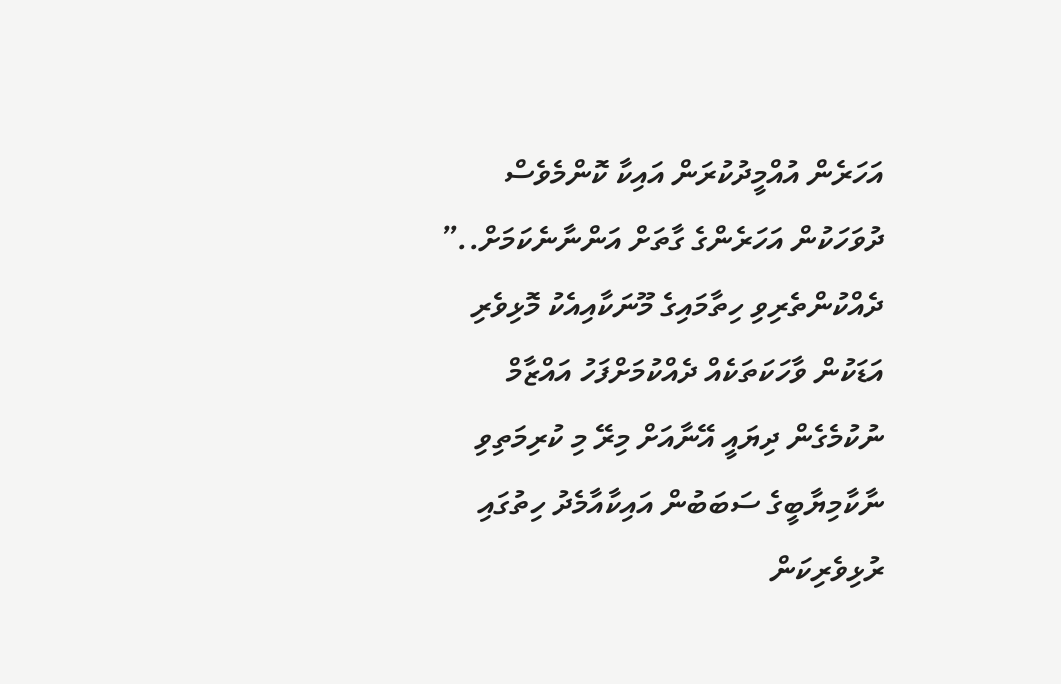އަހަރެން އުއްމީދުކުރަން އައިކާ ކޮންމެވެސް ދުވަހަކުން އަހަރެންގެ ގާތަށް އަންނާނެކަމަށް..” ދެއްކުންތެރިވި ހިތާމައިގެ މޫނަކާއިއެކު މޮޅިވެރި އަޑަކުން ވާހަކަތަކެއް ދެއްކުމަށްފަހު އައްޒާމް ނުކުމެގެން ދިޔައީ އޭނާއަށް މިރޭ މި ކުރިމަތިވި ނާކާމިޔާބީގެ ސަބަބުން އައިކާއާމެދު ހިތުގައި ރުޅިވެރިކަން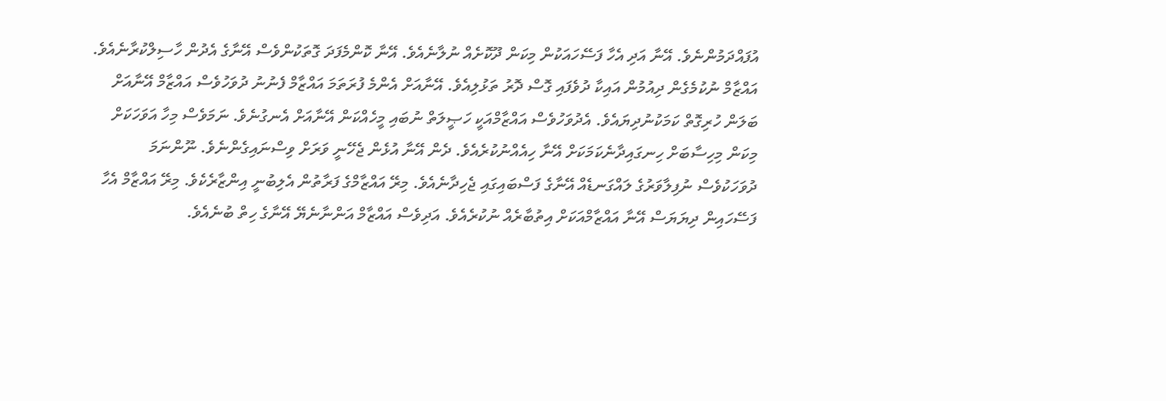އުފައްދަމުންނެވެ. އޭނާ އަދި އެހާ ފަސޭހައަކުން މިކަން ދޫކޮށެއް ނުލާނެއެވެ. އޭނާ ކޮންމެފަދަ ގޮތަކުންވެސް އޭނާގެ އެދުން ހާސިލްކުރާނެއެވެ.
އައްޒާމް ނުކުމެގެން ދިއުމުން އައިކާ ދުވެފައި ގޮސް ދޮރު ތަޅުލިއެވެ. އޭނާއަށް އެންމެ ފުރަތަމަ އައްޒާމް ފެނުނު ދުވަހުވެސް އައްޒާމް އޭނާއަށް ބަލަން ހުރިގޮތް ކަމަކުނުދިޔައެވެ. އެދުވަހުވެސް އައްޒާމްއަކީ ހަޞީލަތް ނުބައި މީހެއްކަން އޭނާއަށް އެނގުނެވެ. ނަމަވެސް މިހާ އަވަހަކަށް މިކަން މިހިސާބަށް ހިނގައިދާނެކަމަކަށް އޭނާ ހިއެއްނުކުރެއެވެ. ދެން އޭނާ އުޅެން ޖެހޭނީ ވަރަށް ވިސްނައިގެންނެވެ. ނޫންނަމަ ދުވަހަކުވެސް ނުފިލާވަރުގެ ލައްގަނޑެއް އޭނާގެ ފަސްބައިގައި ޖެހިދާނެއެވެ. މިރޭ އައްޒާމްގެ ފަރާތުން އެލިބުނީ އިންޒާރެކެވެ. މިރޭ އައްޒާމް އެހާ ފަސޭހައިން ދިޔަޔަސް އޭނާ އައްޒާމްއަކަށް އިތުބާރެއް ނުކުރެއެވެ. އަދިވެސް އައްޒާމް އަންނާނެޔޭ އޭނާގެ ހިތް ބުނެއެވެ.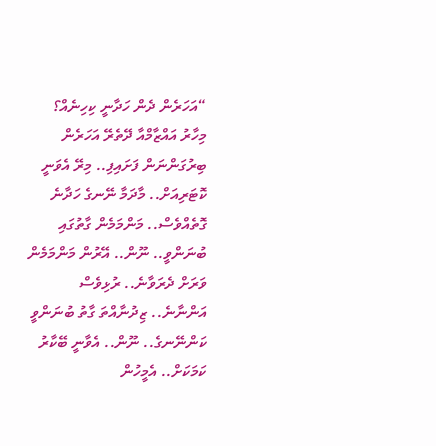“އަހަރެން ދެން ހަދާނީ ކިހިނެއް؟ މިހާރު އައްޒާމްއާ ދޭތެރޭ އަހަރެން ބިރުގަންނަން ފަށައިފި.. މިރޭ އެވަނީ ކޮޓަރިއަށް.. މާދަމާ ނޭނގެ ހަދާނެ ގޮތެއްވެސް.. މަންމަމެން ގާތުގައި ބުނަންވީ.. ނޫން.. އޭރުން މަންމަމެން ވަރަށް ދެރަވާނެ.. ރުޅިވެސް އަންނާނެ.. ޒިދުނާއްތަ ގާތު ބުނަންވީ ކަންނޭނގެ.. ނޫން.. އެވާނީ ބޭކާރު ކަމަކަށް.. އެމީހުން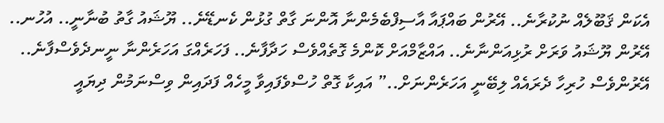އެކަން ޤަބޫލެއް ނުކުރާނެ.. އޭރުން ބައްޕައާ އާސިފްބެމެންނާ އޮންނަ ގާތް ގުޅުން ކެނޑޭނެ.. ޔޫޝައު ގާތު ބުނާނީ.. އުހުނ.. އޭރުން ޔޫޝައު ވަރަށް ރުޅިއަންނާނެ.. އައްޒާމްއަށް ކޮންމެ ގޮތެއްވެސް ހަދާފާނެ.. ފަހަރެއްގަ އަހަރެންނާ ނީނދެވެސްފާނެ.. އޭރުންވެސް ހުރިހާ ދެރައެއް ލިބޭނީ އަހަރެންނަށް..” އައިކާ ގޮތް ހުސްވެފައިވާ މީހެއް ފަދައިން ވިސްނަމުން ދިޔައީ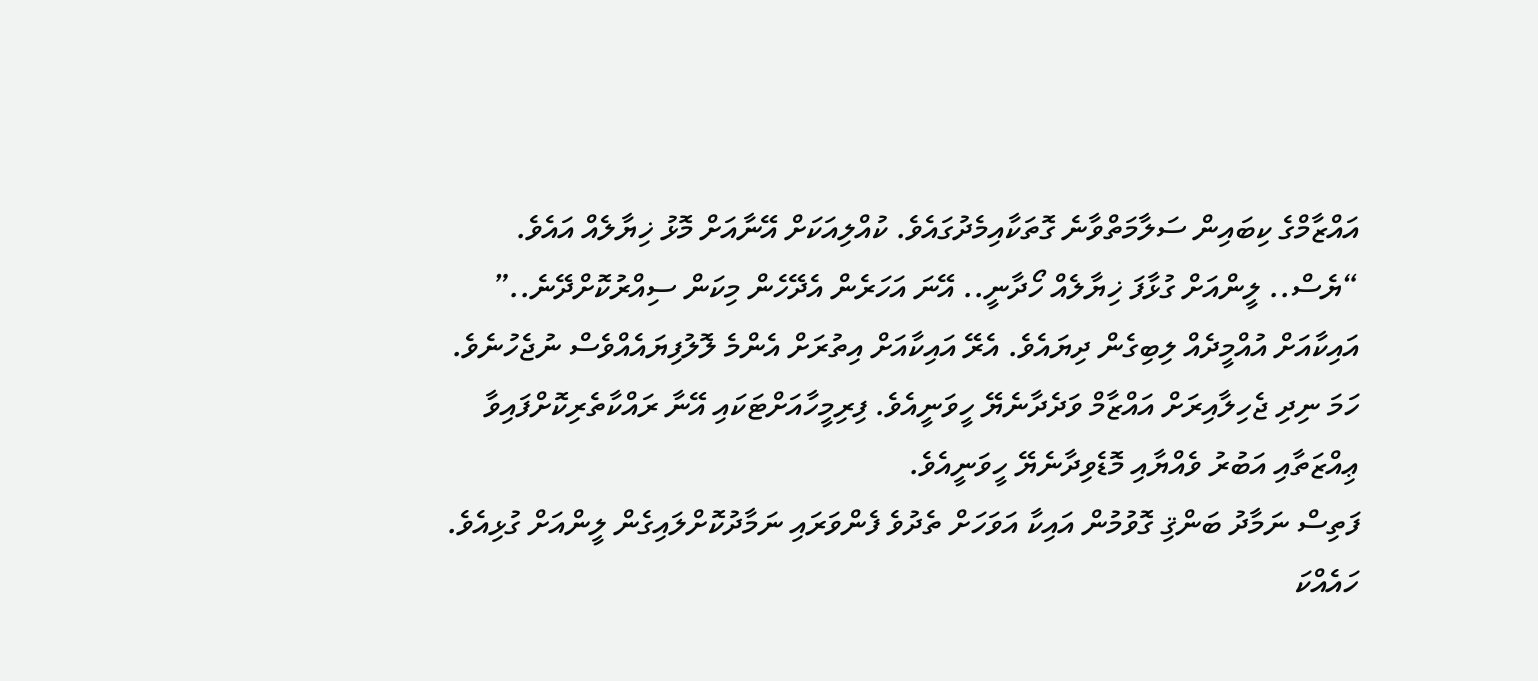އައްޒާމްގެ ކިބައިން ސަލާމަތްވާނެ ގޮތަކާއިމެދުގައެވެ. ކުއްލިއަކަށް އޭނާއަށް މޮޅު ޚިޔާލެއް އައެވެ.
“ޔެސް.. ލީންއަށް ގުޅާފަ ޚިޔާލެއް ހޯދާނީ.. އޭނަ އަހަރެން އެދޭހެން މިކަން ސިއްރުކޮށްދޭނެ..” އައިކާއަށް އުއްމީދެއް ލިބިގެން ދިޔައެވެ. އެރޭ އައިކާއަށް އިތުރަށް އެންމެ ލޮލުފިޔައެއްވެސް ނުޖެހުނެވެ. ހަމަ ނިދި ޖެހިލާއިރަށް އައްޒާމް ވަދެދާނެޔޭ ހީވަނީއެވެ. ފިރިމީހާއަށްޓަކައި އޭނާ ރައްކާތެރިކޮށްފައިވާ ޢިއްޒަތާއި އަބުރު ވެއްޔާއި މޮޑެވިދާނެޔޭ ހީވަނީއެވެ.
ފަތިސް ނަމާދު ބަންޤި ގޮވުމުން އައިކާ އަވަހަށް ތެދުވެ ފެންވަރައި ނަމާދުކޮށްލައިގެން ލީންއަށް ގުޅިއެވެ. ހައެއްކަ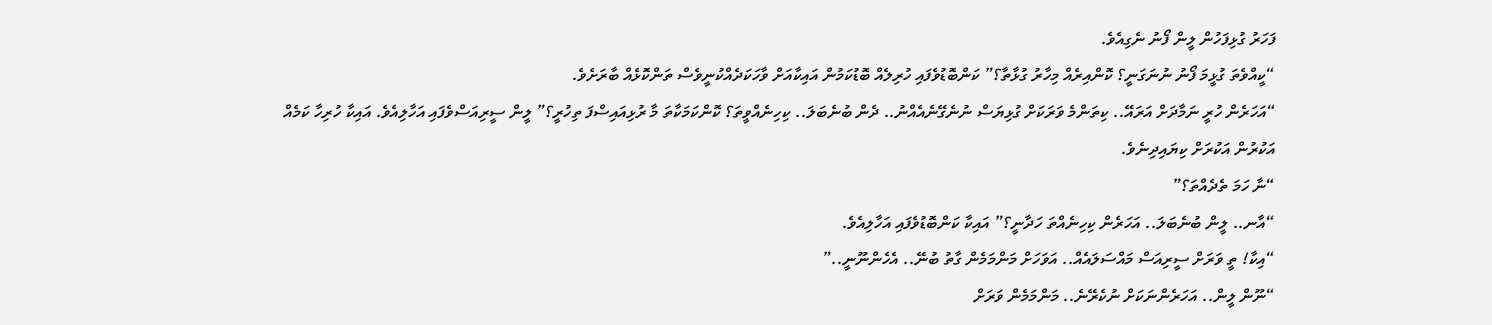ފަހަރު ގުޅިފަހުން ލީން ފޯނު ނެގިއެވެ.
“ކީއްވެތަ ގުޅީމަ ފޯނު ނުނަގަނީ؟ ކޮންއިރެއް މިހާރު ގުޅާތާ؟” ކަންބޮޑުވެފައި ހުރިލެއް ބޮޑުކަމުން އައިކާއަށް ވާހަކަދެއްކުނީވެސް ތަންކޮޅެއް ބާރަށެވެ.
“އަހަރެން ހުރީ ނަމާދަށް އަރައޭ.. ކިތަންމެ ވަރަކަށް ގުޅިޔަސް ނުނެގޭނެއެއްނު.. ދެން ބުނެބަލަ.. ކިހިނެއްވީތަ؟ ކޮންކަމަކާތަ މާ ރުޅިއައިސްފަ ތިހުރީ؟” ލީން ސީރިއަސްވެފައި އަހާލިއެވެ. އައިކާ ހުރިހާ ކަމެއް އަކުރުން އަކުރަށް ކިޔައިދިނެވެ.
“ނާ ހަމަ ތެދެއްތަ؟”
“އާނ.. ލީން ބުނެބަލަ.. އަހަރެން ކިހިނެއްތަ ހަދާނީ؟” އައިކާ ކަންބޮޑުވެފައި އަހާލިއެވެ.
“އިކާ! ތީ ވަރަށް ސީރިއަސް މައްސަލައެއް.. އަވަހަށް މަންމަމެން ގާތު ބުނޭ.. އެހެންނޫނީ..”
“ނޫން ލީން.. އަހަރެންނަކަށް ނުކެރޭނެ.. މަންމަމެން ވަރަށް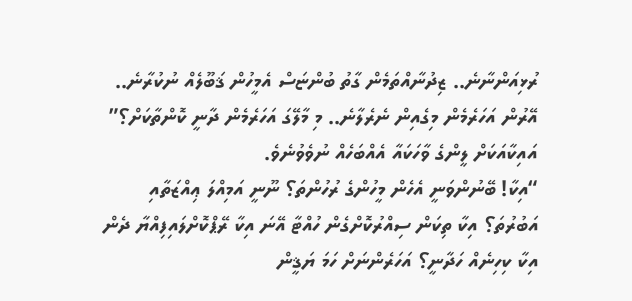ރުޅިއަންނާނެ.. ޒިދުނާއްތަމެން ގާތު ބުންޏަސް އެމީހުން ޤަބޫލެއް ނުކުރާނެ.. އޭރުން އަހަރެމެން މިގެއިން ނެރެލާނެ.. މި މާލޭގަ އަހަރެމެން ދާނީ ކޮންތާކަށް؟” އައިކާއަކަށް ލީންގެ ވާހަކައާ އެއްބަހެއް ނުވެވުނެވެ.
“އިކާ! ބޭނުންވަނީ އެހެން މީހުންގެ ރުހުންތަ؟ ނޫނީ އަމިއްލަ ޢިއްޒަތާއި އަބުރުތަ؟ އިކާ ތިކަން ސިއްރުކޮށްގެން ހުއްޓާ އޭނަ އިކާ ރޭޕްކޮށްލައިފިއްޔާ ދެން އިކާ ކިހިނެއް ހަދާނީ؟ އަހަރެންނަށް ހަމަ ޔަޤީން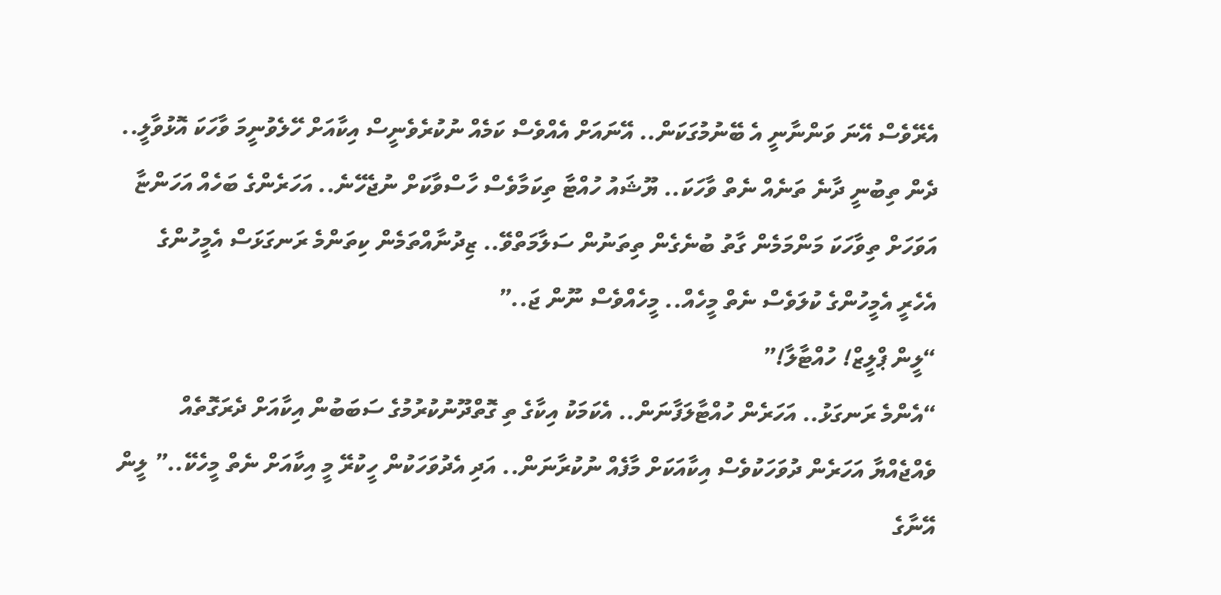އެރޭވެސް އޭނަ ވަންނާނީ އެ ބޭނުމުގަކަން.. އޭނައަށް އެއްވެސް ކަމެއް ނުކުރެވެނީސް އިކާއަށް ހޭލެވުނީމަ ވާހަކަ އޮޅުވާލީ.. ދެން ތިބުނީ ދާނެ ތަނެއް ނެތް ވާހަކަ.. ޔޫޝައު ހުއްޓާ ތިކަމާވެސް ހާސްވާކަށް ނުޖެހޭނެ.. އަހަރެންގެ ބަހެއް އަހަންޏާ އަވަހަށް ތިވާހަކަ މަންމަމެން ގާތު ބުނެގެން ތިތަނުން ސަލާމަތްވޭ.. ޒިދުނާއްތަމެން ކިތަންމެ ރަނގަޅަސް އެމީހުންގެ އެހެރީ އެމީހުންގެ ކުލަވެސް ނެތް މީހެއް.. މީހެއްވެސް ނޫން ޖަ..”
“ލީން ޕްލީޒް! ހުއްޓާލާ!”
“އެންމެ ރަނގަޅު.. އަހަރެން ހުއްޓާލަފާނަން.. އެކަމަކު އިކާގެ ތި ގޮތްދޫނުކުރުމުގެ ސަބަބުން އިކާއަށް ދެރަގޮތެއް ވެއްޖެއްޔާ އަހަރެން ދުވަހަކުވެސް އިކާއަކަށް މާފެއް ނުކުރާނަން.. އަދި އެދުވަހަކުން ހީކުރޭ މީ އިކާއަށް ނެތް މީހެކޭ..” ލީން އޭނާގެ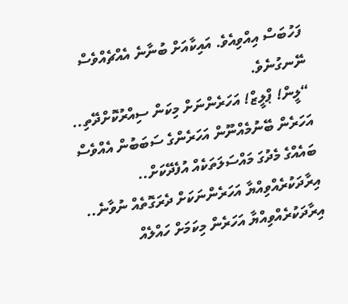ފަހުބަސް އިއްވިއެވެ. އައިކާއަށް ބުނާނެ އެއްޗެއްވެސް ނޭނގުނެވެ.
“ލީން! ޕްލީޒް! އަހަރެންނަށް މިކަން ސިއްރުކޮށްދޭތި.. އަހަރެން ބޭނުމެއްނޫން އަހަރެންގެ ސަބަބުން އެއްވެސް ބައެއްގެ މެދުގަ މައްސަލަތަކެއް އުފެދޭކަށް.. އިރާދަކުރެއްވިއްޔާ އަހަރެންނަކަށް ދެރަގޮތެއް ނުވާނެ.. އިރާދަކުރެއްވިއްޔާ އަހަރެން މިކަމަށް ހައްލެއް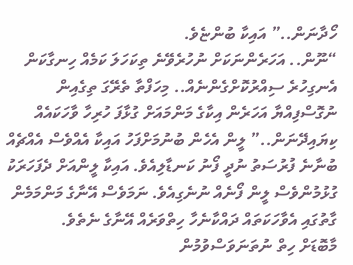ހޯދާނަން..” އައިކާ ބުންޏެވެ.
“ނޫން.. އަހަރެންނަކަށް ނުހުރެވޭނެ ތިކަހަލަ ކަމެއް ހިނގާކަން އެނގިހުރެ ސިއްރުކޮށްގެންނެއް.. މިހަފްތާ ތެރޭގަ ތިގެއިން ނުގޮސްފިއްޔާ އަހަރެން އިކާގެ މަންމައަށް ގުޅާފަ ހުރިހާ ވާހަކައެއް ކިޔައިދޭނަން..” ލީން އެހެން ބުނުމަށްފަހު އައިކާ އެއްވެސް އެއްޗެއް ބުނާނެ ފުރުސަތު ނުދީ ފޯނު ކަނޑާލިއެވެ. އައިކާ ލީންއަށް ދެފަހަރަކު ގުޅުމުންވެސް ލީން ފޯނެއް ނުނެގިއެވެ. ނަމަވެސް އޭނާގެ މަންމަމެން ގާތުގައި އެވާހަކަތައް ދައްކާނެހާ ހިތްވަރެއް އޭނާގެ ނެތެވެ.
މާބޮޑަށް ހިތް ނުތަނަވަސްވުމުން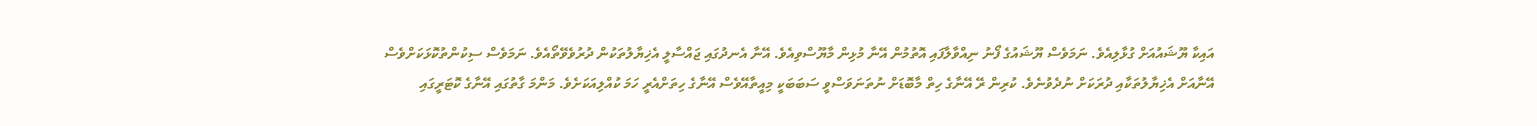އައިކާ ޔޫޝައުއަށް ގުޅާލިއެވެ. ނަމަވެސް ޔޫޝައުގެ ފޯނު ނިއްވާލާފައި އޮތުމުން އޭނާ މުޅިން މާޔޫސްވިއެވެ. އޭނާ އެނދުގައި ޖައްސާލީ އެޚިޔާލުތަކުން ދުރުވެވޭތޯއެވެ. ނަމަވެސް ސިކުންތުކޮޅަކަށްވެސް އޭނާއަށް އެޚިޔާލުތަކާއި ދުރަކަށް ނުދެވުނެވެ. ކުރިން ރޭ އޭނާގެ ހިތް މާބޮޑަށް ނުތަނަވަސްވީ ސަބަބަކީ މިއީތާއޭވެސް އޭނާގެ ހިތަށްއެރީ ހަމަ ކުއްލިއަކަށެވެ. މަންމަ ގާތުގައި އޭނާގެ ކޮޓަރީގައި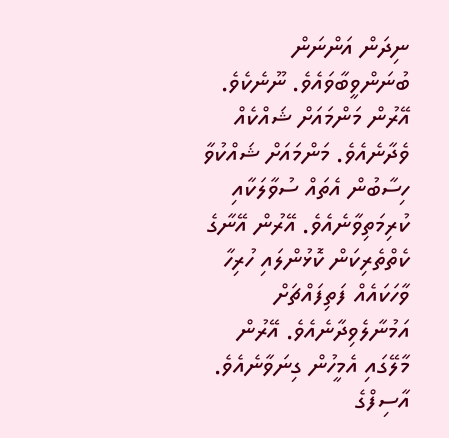ނިދަން އަންނަން ބުނަންވީބާވައެވެ. ނޫނެކެވެ. އޭރުން މަންމައަށް ޝައްކެއް ވެދާނެއެވެ. މަންމައަށް ޝައްކުވާ ހިސާބުން އެތައް ސުވާލަކާއި ކުރިމަތިވާނެއެވެ. އޭރުން އޭނާގެ ކެތްތެރިކަން ކޮޅުންލައި ހުރިހާ ވާހަކައެއް ފަތިފައްޗަށް އަމުނާލެވިދާނެއެވެ. އޭރުން މާލޭގައި އެމީހުން ގިނަވާނެއެވެ. އާސިފްގެ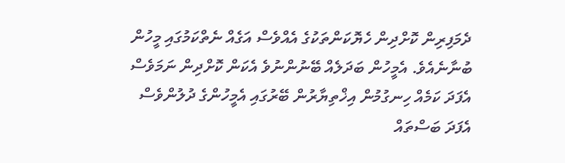ދެމަފިރިން ކޮށްދިން ހެޔޮކަންތަކުގެ އެއްވެސް އަގެއް ނެތްކަމުގައި މީހުން ބުނާނެއެވެ. އެމީހުން ބަދަލެއް ބޭނުންނުވެ އެކަން ކޮށްދިން ނަމަވެސް އެފަދަ ކަމެއް ހިނގުމުން އިޚްތިޔާރުން ބޭރުގައި އެމީހުންގެ ދުލުންވެސް އެފަދަ ބަސްތައް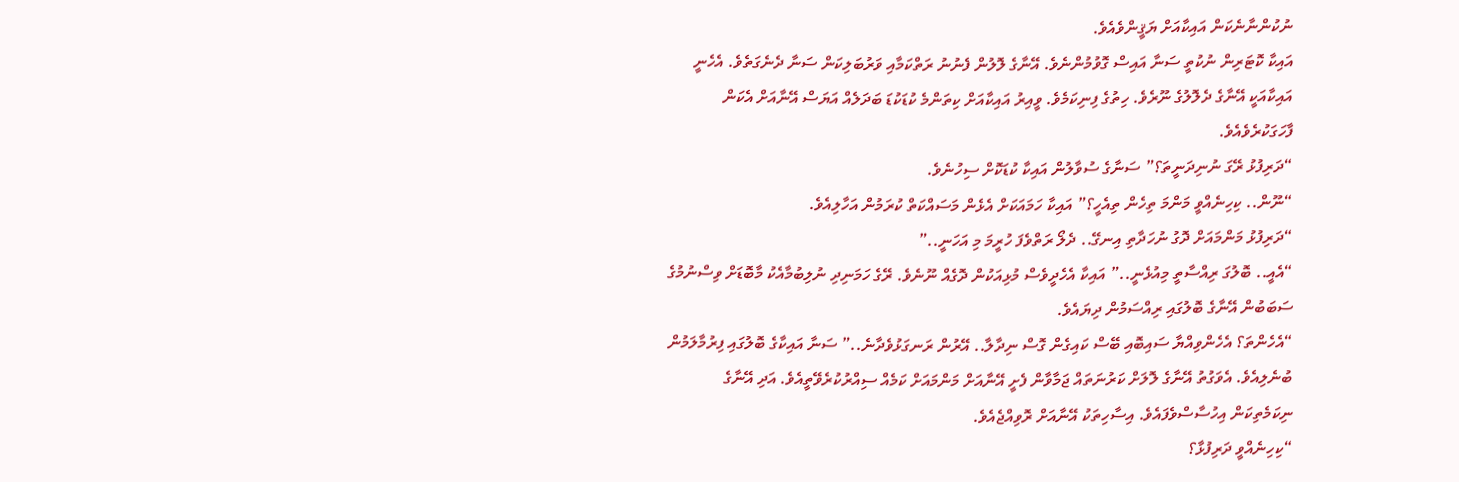ނުކުންނާނެކަން އައިކާއަށް ޔަޤީންވެއެވެ.
އައިކާ ކޮޓަރިން ނުކުތީ ސަނާ އައިސް ގޮވުމުންނެވެ. އޭނާގެ ލޮލުން ފެނުނު ރަތްކަމާއި ވަރުބަލިކަން ސަނާ ދެނެގަތެވެ. އެހެނީ އައިކާއަކީ އޭނާގެ ދެލޮލުގެ ނޫރެވެ. ހިތުގެ ފިނިކަމެވެ. ވީއިރު އައިކާއަށް ކިތަންމެ ކުޑަކުޑަ ބަދަލެއް އަޔަސް އޭނާއަށް އެކަން ފާހަގަކުރެވެއެވެ.
“ދަރިފުޅު ރޭގަ ނުނިދަނީތަ؟” ސަނާގެ ސުވާލުން އައިކާ ކުޑަކޮށް ސިހުނެވެ.
“ނޫން.. ކިހިނެއްވީ މަންމަ ތިހެން ތިއެހީ؟” އައިކާ ހަމައަކަށް އެޅެން މަސައްކަތް ކުރަމުން އަހާލިއެވެ.
“ދަރިފުޅު މަންމައަށް ދޮގު ނުހަދާތި އިނގޭ.. ދެލޯ ރަތްވެފަ ހުރީމަ މި އަހަނީ..”
“އެއީ.. ބޮލުގަ ރިއްސާތީ މިއުޅެނީ..” އައިކާ އެހެދީވެސް މުޅިއަކުން ދޮގެއް ނޫނެވެ. ރޭގެ ހަމަނިދި ނުލިބުމާއެކު މާބޮޑަށް ވިސްނުމުގެ ސަބަބުން އޭނާގެ ބޮލުގައި ރިއްސަމުން ދިޔައެވެ.
“އެހެންތަ؟ އެހެންވިއްޔާ ސައިބޮއި ބޭސް ކައިގެން ގޮސް ނިދާލާ.. އޭރުން ރަނގަޅުވެދާނެ..” ސަނާ އައިކާގެ ބޮލުގައި ފިރުމާލަމުން ބުނެލިއެވެ. އެވަގުތު އޭނާގެ ލޮލަށް ކަރުނަތައް ޖަމާވާން ފެށީ އޭނާއަށް މަންމައަށް ކަމެއް ސިއްރުކުރެވޭތީއެވެ. އަދި އޭނާގެ ނިކަމެތިކަން އިހުސާސްވެފައެވެ. އިސާހިތަކު އޭނާއަށް ރޮވިއްޖެއެވެ.
“ކިހިނެއްވީ ދަރިފުޅާ؟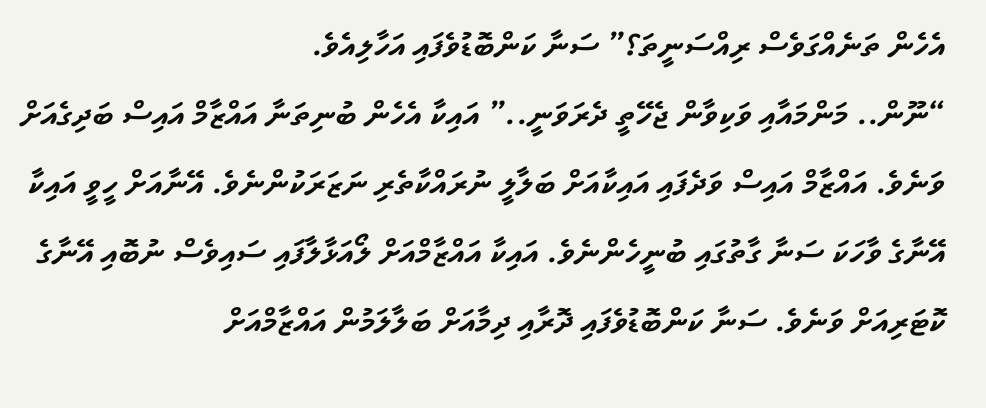އެހެން ތަނެއްގަވެސް ރިއްސަނީތަ؟” ސަނާ ކަންބޮޑުވެފައި އަހާލިއެވެ.
“ނޫން.. މަންމައާއި ވަކިވާން ޖެހޭތީ ދެރަވަނީ..” އައިކާ އެހެން ބުނިތަނާ އައްޒާމް އައިސް ބަދިގެއަށް ވަނެވެ. އައްޒާމް އައިސް ވަދެފައި އައިކާއަށް ބަލާލީ ނުރައްކާތެރި ނަޒަރަކުންނެވެ. އޭނާއަށް ހީވީ އައިކާ އޭނާގެ ވާހަކަ ސަނާ ގާތުގައި ބުނީހެންނެވެ. އައިކާ އައްޒާމްއަށް ލޯއަޅާލާފައި ސައިވެސް ނުބޮއި އޭނާގެ ކޮޓަރިއަށް ވަނެވެ. ސަނާ ކަންބޮޑުވެފައި ދޮރާއި ދިމާއަށް ބަލާލަމުން އައްޒާމްއަށް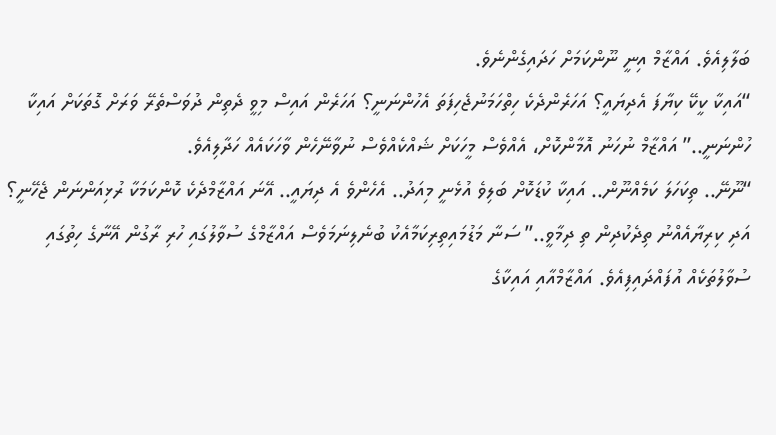ބަލާލިއެވެ. އައްޒާމް އިނީ ނޫންކަމަށް ހަދައިގެންނެވެ.
“އައިކާ ކީކޭ ކިޔާފަ އެދިޔައީ؟ އަހަރެންދެކެ ހިތްހަމަނުޖެހިފަތަ އެހުންނަނީ؟ އަހަރެން އައިސް މިވީ ދެތިން ދުވަސްތެރޭ ވަރަށް ގޮތަކަށް އައިކާ ހުންނަނީ..” އައްޒާމް ނުހަނު އޮމާންކޮށް، އެއްވެސް މީހަކަށް ޝައްކެއްވެސް ނުވާނޭހެން ވާހަކައެއް ހަދާލިއެވެ.
“ނޫނޭ.. ތިކަހަލަ ކަމެއްނޫން.. އައިކާ ކުޑަކޮށް ބަލިވެ އުޅެނީ މިއަދު.. އެހެންވެ އެ ދިޔައީ.. އޭނަ އައްޒާމްދެކެ ކޮންކަމަކާ ރުޅިއަންނަން ޖެހޭނީ؟ އަދި ކިރިޔާއެއްނު ތިދެކުދިން ތި ދިމާވީ..” ސަނާ މަޑުމައިތިރިކަމާއެކު ބުނެލިނަމަވެސް އައްޒާމްގެ ސުވާލުގައި ހުރި ރާގުން އޭނާގެ ހިތުގައި ސުވާލުތަކެއް އުފައްދައިފިއެވެ. އައްޒާމްއާއި އައިކާގެ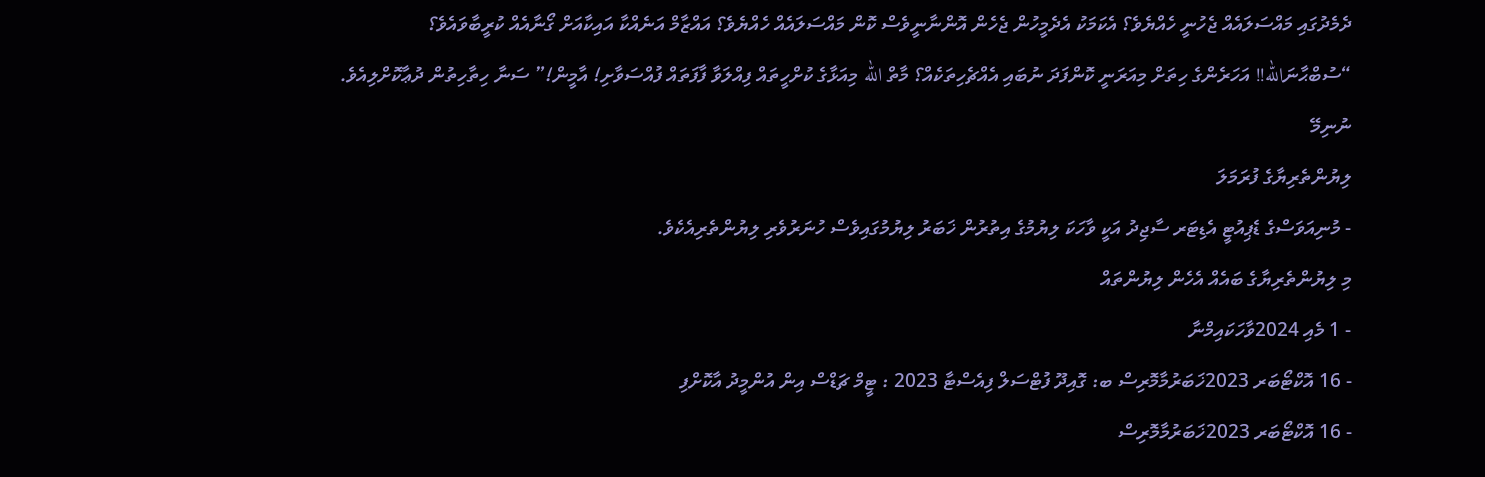ދެމެދުގައި މައްސަލައެއް ޖެހުނީ ހެއްޔެވެ؟ އެކަމަކު އެދެމީހުން ޖެހެން އޮންނާނީވެސް ކޮން މައްސަލައެއް ހެއްޔެވެ؟ އައްޒާމް އަނެއްކާ އައިކާއަށް ގޯނާއެއް ކުރީބާވައެވެ؟
“ސުބްޙާނަالله!! އަހަރެންގެ ހިތަށް މިއަރަނީ ކޮންފަދަ ނުބައި އެއްޗެހިތަކެއް؟ މާތް الله މިއަޅާގެ ކުށްހީތައް ފިއްލަވާ ފާފަތައް ފުއްސަވާށި! އާމީން!” ސަނާ ހިތާހިތުން ދުޢާކޮށްލިއެވެ.
ނުނިމޭ
ލިޔުންތެރިޔާގެ ފުރަމަލަ
- މުނިއަވަސްގެ ޑެޕިއުޓީ އެޑިޓަރ ސާޖިދު އަކީ ވާހަކަ ލިޔުމުގެ އިތުރުން ޚަބަރު ލިޔުމުގައިވެސް ހުނަރުވެރި ލިޔުންތެރިއެކެވެ.
މި ލިޔުންތެރިޔާގެ ބައެއް އެހެން ލިޔުންތައް
- 1 މެއި 2024ވާހަކައިމްނާ
- 16 އޮކްޓޯބަރ 2023ޚަބަރުމާމޮރިސް ބ: ގޮއިދޫ ފުޓްސަލް ފިއެސްޓާ 2023 : ޓީމް ޗަޑްސް އިން އުންމީދު އާކޮށްފި
- 16 އޮކްޓޯބަރ 2023ޚަބަރުމާމޮރިސް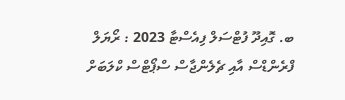ބ. ގޮއިދޫ ފުޓްސަލް ފިއެސްޓާ 2023 : ރޯޔަލް ފްރެންޑްސް އާއި ޗެލެންޖާސް ސްޕޯޓްސް ކްލަބަށް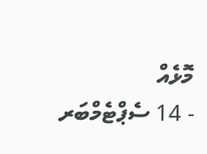މޮޅެއް
- 14 ސެޕްޓެމްބަރ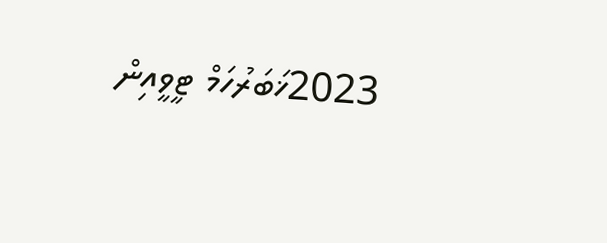2023ޚަބަރުހަމް ޓީވީއިން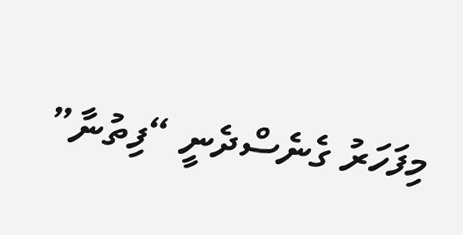މިފަހަރު ގެނެސްދެނީ “ފިތުނާ”